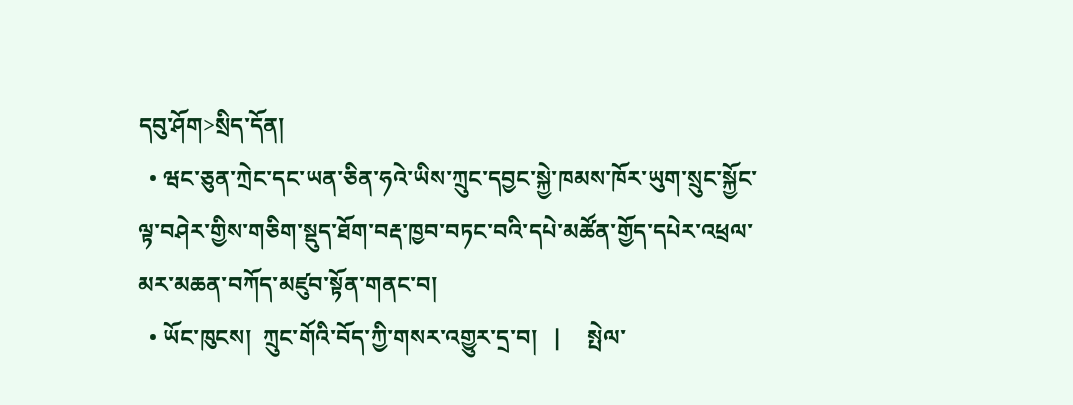དབུ་ཤོག>སྲིད་དོན།
  • ཝང་ཅུན་ཀྲེང་དང་ཡན་ཅིན་ཧའེ་ཡིས་ཀྲུང་དབྱང་སྐྱེ་ཁམས་ཁོར་ཡུག་སྲུང་སྐྱོང་ལྟ་བཤེར་གྱིས་གཅིག་སྡུད་ཐོག་བརྡ་ཁྱབ་བཏང་བའི་དཔེ་མཚོན་གྱོད་དཔེར་འཕྲལ་མར་མཆན་བཀོད་མཛུབ་སྟོན་གནང་བ།
  • ཡོང་ཁུངས།  ཀྲུང་གོའི་བོད་ཀྱི་གསར་འགྱུར་དྲ་བ།   |     སྤེལ་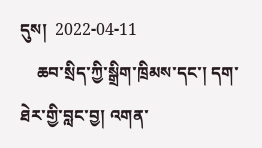དུས།  2022-04-11
    ཆབ་སྲིད་ཀྱི་སྒྲིག་ཁྲིམས་དང་། དག་ཐེར་གྱི་བླང་བྱ། འགན་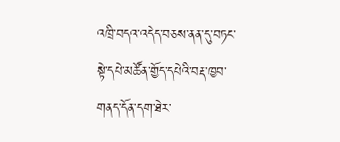འཁྲི་བདའ་འདེད་བཅས་ནན་དུ་བཏང་སྟེ་དཔེ་མཚོན་གྱོད་དཔེའི་བརྡ་ཁྱབ་གནད་དོན་དག་ཐེར་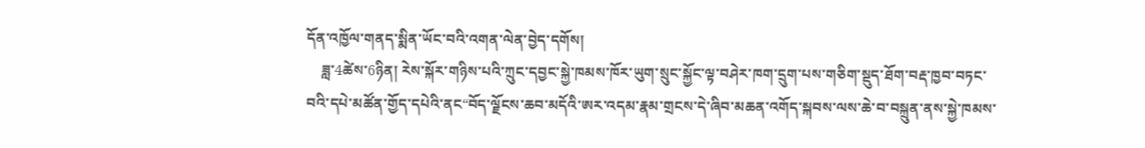དོན་འཁྱོལ་གནད་སྨིན་ཡོང་བའི་འགན་ལེན་བྱེད་དགོས།
    ཟླ་4ཚེས་6ཉིན། རེས་སྐོར་གཉིས་པའི་ཀྲུང་དབྱང་སྐྱེ་ཁམས་ཁོར་ཡུག་སྲུང་སྐྱོང་ལྟ་བཤེར་ཁག་དྲུག་པས་གཅིག་སྡུད་ཐོག་བརྡ་ཁྱབ་བཏང་བའི་དཔེ་མཚོན་གྱོད་དཔེའི་ནང“བོད་ལྗོངས་ཆབ་མདོའི་ཨར་འདམ་རྣམ་གྲངས་དེ་ཞིབ་མཆན་འགོད་སྐབས་ལས་ཆེ་བ་བསྐྲུན་ནས་སྐྱེ་ཁམས་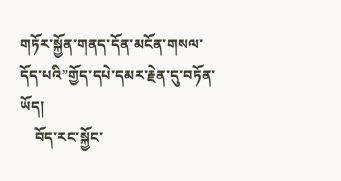གཏོར་སྐྱོན་གནད་དོན་མངོན་གསལ་དོད་པའི”གྱོད་དཔེ་དམར་རྗེན་དུ་བཏོན་ཡོད།
    བོད་རང་སྐྱོང་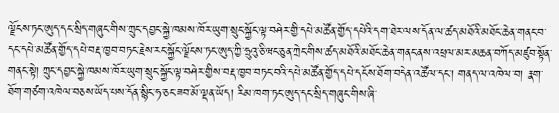ལྗོངས་ཏང་ཨུད་དང་སྲིད་གཞུང་གིས་ཀྲུང་དབྱང་སྐྱེ་ཁམས་ཁོར་ཡུག་སྲུང་སྐྱོང་ལྟ་བཤེར་གྱི་དཔེ་མཚོན་གྱོད་དཔེའི་དག་ཐེར་ལས་དོན་ལ་ཚད་མཐོའི་མཐོང་ཆེན་གནང་བ་དང་དཔེ་མཚོན་གྱོད་དཔེ་བརྡ་ཁྱབ་བཏང་རྗེས་རང་སྐྱོང་ལྗོངས་ཏང་ཨུད་ཀྱི་ཧྲུའུ་ཅི་ཝང་ཅུན་ཀྲེང་གིས་ཚད་མཐོའི་མཐོང་ཆེན་གནང་ནས་འཕྲལ་མར་མཆན་བཀོད་མཛུབ་སྟོན་གནང་སྟེ། ཀྲུང་དབྱང་སྐྱེ་ཁམས་ཁོར་ཡུག་སྲུང་སྐྱོང་ལྟ་བཤེར་གྱིས་བརྡ་ཁྱབ་བཏང་བའི་དཔེ་མཚོན་གྱོད་དཔེ་དངོས་ཐོག་བདེན་འཚོལ་དང་། གནད་ལ་འཁེལ་བ། རྣག་ཐོག་གཙག་འཁེལ་བཅས་ཡོད་པས་དོན་སྙིང་ཧ་ཅང་ཟབ་མོ་ལྡན་ཡོད། རིམ་ཁག་ཏང་ཨུད་དང་སྲིད་གཞུང་གིས་ཞི་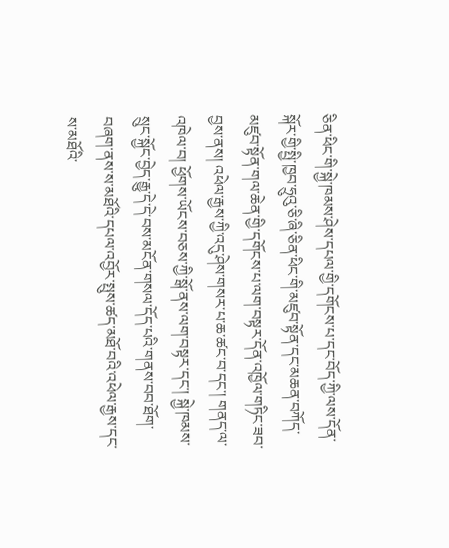ཅིན་ཕིང་གི་སྐྱེ་ཁམས་ཤེས་དཔལ་གྱི་དགོངས་པ་དང་བོད་ཀྱི་ལས་དོན་སྐོར་གྱི་སྤྱི་ཁྱབ་ཧྲུའུ་ཅི་ཞི་ཅིན་ཕིང་གི་མཛུབ་སྟོན་དང་མཆན་བཀོད་མཛུབ་སྟོན་གལ་ཆེན་གྱི་དགོངས་པ་ལག་བསྟར་དོན་འཁྱོལ་གཏིང་ཟབ་བྱས་ནས། འཕེལ་རྒྱས་ཀྱི་འདུ་ཤེས་གསར་པ་ཆ་ཚང་བ་དང་། གནད་ལ་འཁེལ་བ། ཕྱོགས་ཡོངས་བཅས་ཀྱི་སྒོ་ནས་ལག་བསྟར་དང་། སྐྱེ་ཁམས་སྲུང་སྐྱོང་བྱེད་རྒྱུ་དེ་དེ་བས་མངོན་གསལ་དོད་པའི་གནས་བབ་ཐོག་བཞག་ནས་ས་མཐོའི་དཔལ་འབྱོར་སྤུས་ཚད་མཐོ་བའི་འཕེལ་རྒྱས་དང་ས་མཐོའི་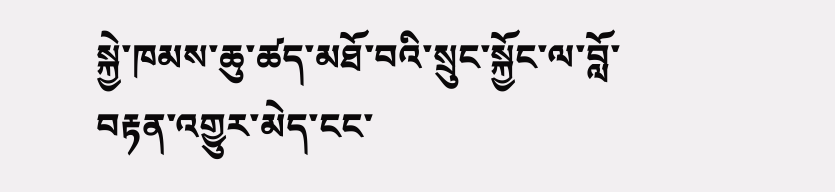སྐྱེ་ཁམས་ཆུ་ཚད་མཐོ་བའི་སྲུང་སྐྱོང་ལ་བློ་བརྟན་འགྱུར་མེད་ངང་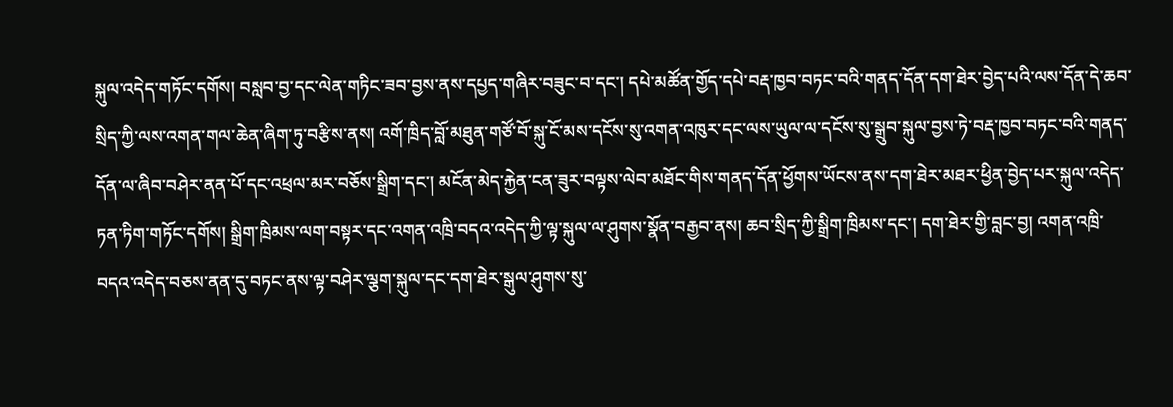སྐུལ་འདེད་གཏོང་དགོས། བསླབ་བྱ་དང་ལེན་གཏིང་ཟབ་བྱས་ནས་དཔྱད་གཞིར་བཟུང་བ་དང་། དཔེ་མཚོན་གྱོད་དཔེ་བརྡ་ཁྱབ་བཏང་བའི་གནད་དོན་དག་ཐེར་བྱེད་པའི་ལས་དོན་དེ་ཆབ་སྲིད་ཀྱི་ལས་འགན་གལ་ཆེན་ཞིག་ཏུ་བརྩིས་ནས། འགོ་ཁྲིད་བློ་མཐུན་གཙོ་བོ་སྐུ་ངོ་མས་དངོས་སུ་འགན་འཁུར་དང་ལས་ཡུལ་ལ་དངོས་སུ་སྒྲུབ་སྐུལ་བྱས་ཏེ་བརྡ་ཁྱབ་བཏང་བའི་གནད་དོན་ལ་ཞིབ་བཤེར་ནན་པོ་དང་འཕྲལ་མར་བཅོས་སྒྲིག་དང་། མངོན་མེད་རྐྱེན་ངན་ཟུར་བལྟས་ལེབ་མཐོང་གིས་གནད་དོན་ཕྱོགས་ཡོངས་ནས་དག་ཐེར་མཐར་ཕྱིན་བྱེད་པར་སྐུལ་འདེད་ཏན་ཏིག་གཏོང་དགོས། སྒྲིག་ཁྲིམས་ལག་བསྟར་དང་འགན་འཁྲི་བདའ་འདེད་ཀྱི་ལྟ་སྐུལ་ལ་ཤུགས་སྣོན་བརྒྱབ་ནས། ཆབ་སྲིད་ཀྱི་སྒྲིག་ཁྲིམས་དང་། དག་ཐེར་གྱི་བླང་བྱ། འགན་འཁྲི་བདའ་འདེད་བཅས་ནན་དུ་བཏང་ནས་ལྟ་བཤེར་ལྕག་སྐུལ་དང་དག་ཐེར་སྒུལ་ཤུགས་སུ་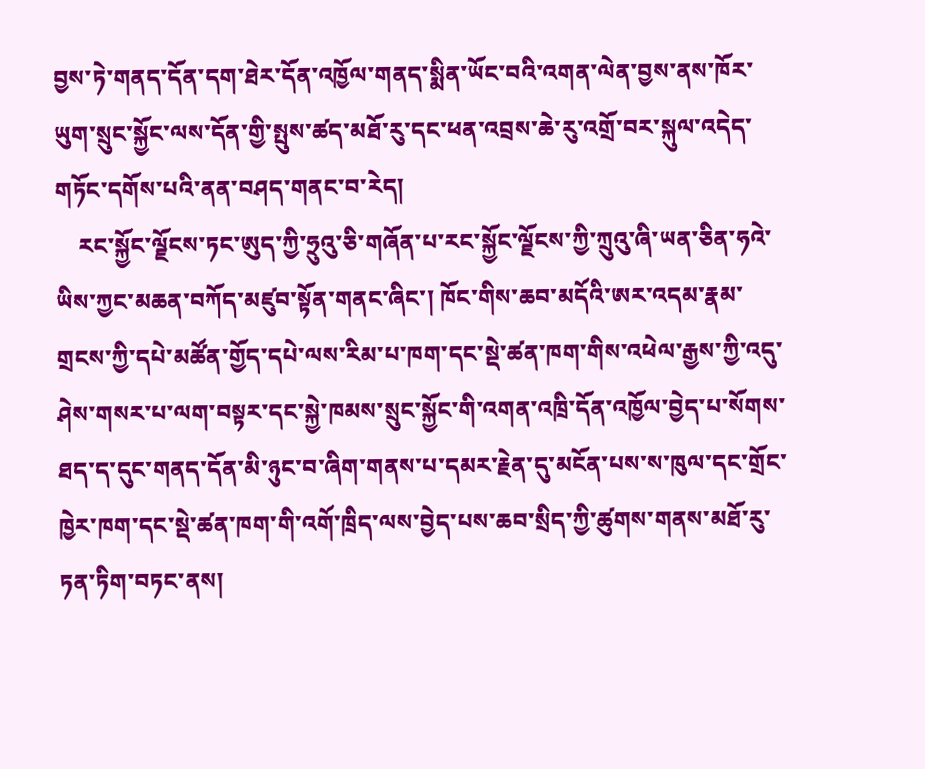བྱས་ཏེ་གནད་དོན་དག་ཐེར་དོན་འཁྱོལ་གནད་སྨིན་ཡོང་བའི་འགན་ལེན་བྱས་ནས་ཁོར་ཡུག་སྲུང་སྐྱོང་ལས་དོན་གྱི་སྤུས་ཚད་མཐོ་རུ་དང་ཕན་འབྲས་ཆེ་རུ་འགྲོ་བར་སྐུལ་འདེད་གཏོང་དགོས་པའི་ནན་བཤད་གནང་བ་རེད།
    རང་སྐྱོང་ལྗོངས་ཏང་ཨུད་ཀྱི་ཧྲུའུ་ཅི་གཞོན་པ་རང་སྐྱོང་ལྗོངས་ཀྱི་ཀྲུའུ་ཞི་ཡན་ཅིན་ཧའེ་ཡིས་ཀྱང་མཆན་བཀོད་མཛུབ་སྟོན་གནང་ཞིང་། ཁོང་གིས་ཆབ་མདོའི་ཨར་འདམ་རྣམ་གྲངས་ཀྱི་དཔེ་མཚོན་གྱོད་དཔེ་ལས་རིམ་པ་ཁག་དང་སྡེ་ཚན་ཁག་གིས་འཕེལ་རྒྱས་ཀྱི་འདུ་ཤེས་གསར་པ་ལག་བསྟར་དང་སྐྱེ་ཁམས་སྲུང་སྐྱོང་གི་འགན་འཁྲི་དོན་འཁྱོལ་བྱེད་པ་སོགས་ཐད་ད་དུང་གནད་དོན་མི་ཉུང་བ་ཞིག་གནས་པ་དམར་རྗེན་དུ་མངོན་པས་ས་ཁུལ་དང་གྲོང་ཁྱེར་ཁག་དང་སྡེ་ཚན་ཁག་གི་འགོ་ཁྲིད་ལས་བྱེད་པས་ཆབ་སྲིད་ཀྱི་ཚུགས་གནས་མཐོ་རུ་ཏན་ཏིག་བཏང་ནས།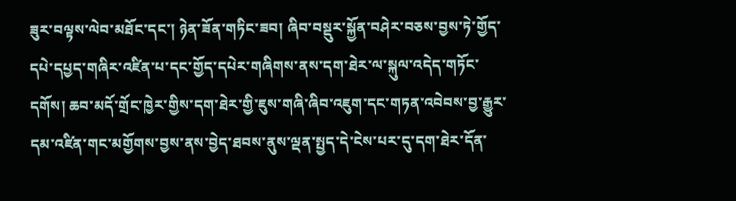ཟུར་བལྟས་ལེབ་མཐོང་དང་། ཉེན་ཟོན་གཏིང་ཟབ། ཞིབ་བསྡུར་སྐྱོན་བཤེར་བཅས་བྱས་ཏེ་གྱོད་དཔེ་དཔྱད་གཞིར་འཛིན་པ་དང་གྱོད་དཔེར་གཞིགས་ནས་དག་ཐེར་ལ་སྐུལ་འདེད་གཏོང་དགོས། ཆབ་མདོ་གྲོང་ཁྱེར་གྱིས་དག་ཐེར་གྱི་ཇུས་གཞི་ཞིབ་འཇུག་དང་གཏན་འབེབས་བྱ་རྒྱུར་དམ་འཛིན་གང་མགྱོགས་བྱས་ནས་བྱེད་ཐབས་ནུས་ལྡན་སྤྱད་དེ་ངེས་པར་དུ་དག་ཐེར་དོན་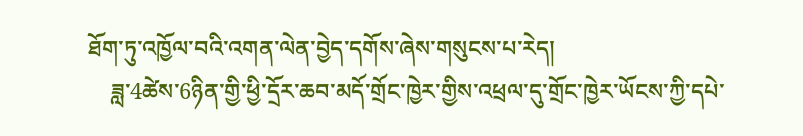ཐོག་ཏུ་འཁྱོལ་བའི་འགན་ལེན་བྱེད་དགོས་ཞེས་གསུངས་པ་རེད།
    ཟླ་4ཚེས་6ཉིན་གྱི་ཕྱི་དྲོར་ཆབ་མདོ་གྲོང་ཁྱེར་གྱིས་འཕྲལ་དུ་གྲོང་ཁྱེར་ཡོངས་ཀྱི་དཔེ་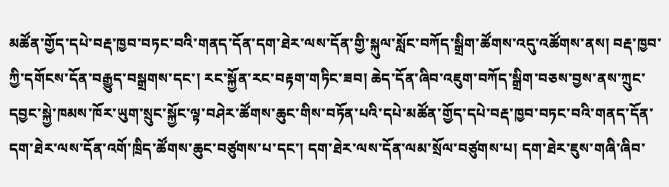མཚོན་གྱོད་དཔེ་བརྡ་ཁྱབ་བཏང་བའི་གནད་དོན་དག་ཐེར་ལས་དོན་གྱི་སྐུལ་སློང་བཀོད་སྒྲིག་ཚོགས་འདུ་འཚོགས་ནས། བརྡ་ཁྱབ་ཀྱི་དགོངས་དོན་བརྒྱུད་བསྒྲགས་དང་། རང་སྐྱོན་རང་བརྟག་གཏིང་ཟབ། ཆེད་དོན་ཞིབ་འཇུག་བཀོད་སྒྲིག་བཅས་བྱས་ནས་ཀྲུང་དབྱང་སྐྱེ་ཁམས་ཁོར་ཡུག་སྲུང་སྐྱོང་ལྟ་བཤེར་ཚོགས་ཆུང་གིས་བཏོན་པའི་དཔེ་མཚོན་གྱོད་དཔེ་བརྡ་ཁྱབ་བཏང་བའི་གནད་དོན་དག་ཐེར་ལས་དོན་འགོ་ཁྲིད་ཚོགས་ཆུང་བཙུགས་པ་དང་། དག་ཐེར་ལས་དོན་ལམ་སྲོལ་བཙུགས་པ། དག་ཐེར་ཇུས་གཞི་ཞིབ་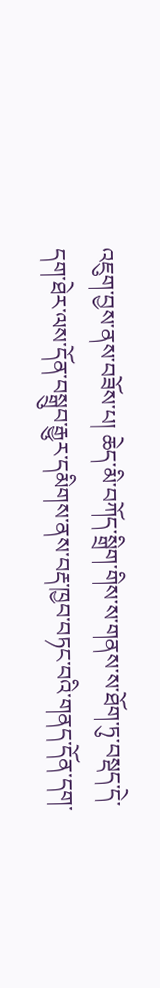འཇུག་བྱས་ནས་བཟོས་པ། ཆེད་མི་བཀོད་སྒྲིག་གིས་ས་གནས་ས་ཐོག་ཏུ་བསྡད་དེ་དག་ཐེར་ལས་དོན་བསྒྲུབ་རྒྱུར་དམིགས་ནས་བརྡ་ཁྱབ་བཏང་བའི་གནད་དོན་དག་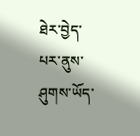ཐེར་བྱེད་པར་ནུས་ཤུགས་ཡོད་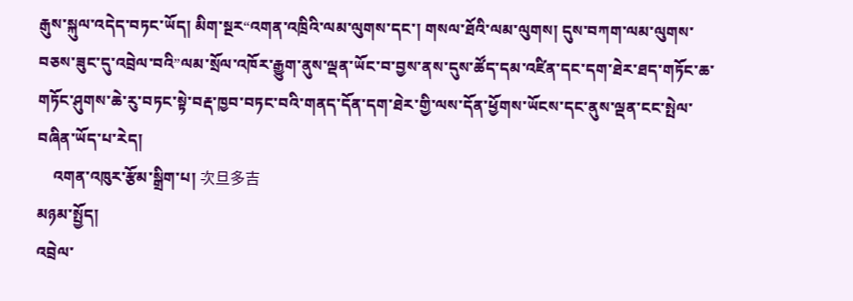རྒུས་སྐུལ་འདེད་བཏང་ཡོད། མིག་སྔར“འགན་འཁྲིའི་ལམ་ལུགས་དང་། གསལ་ཐོའི་ལམ་ལུགས། དུས་བཀག་ལམ་ལུགས་བཅས་ཟུང་དུ་འབྲེལ་བའི”ལམ་སྲོལ་འཁོར་རྒྱུག་ནུས་ལྡན་ཡོང་བ་བྱས་ནས་དུས་ཚོད་དམ་འཛིན་དང་དག་ཐེར་ཐད་གཏོང་ཆ་གཏོང་ཤུགས་ཆེ་རུ་བཏང་སྟེ་བརྡ་ཁྱབ་བཏང་བའི་གནད་དོན་དག་ཐེར་གྱི་ལས་དོན་ཕྱོགས་ཡོངས་དང་ནུས་ལྡན་ངང་སྤེལ་བཞིན་ཡོད་པ་རེད།
    འགན་འཁུར་རྩོམ་སྒྲིག་པ། 次旦多吉
མཉམ་སྤྱོད།
འབྲེལ་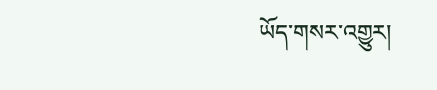ཡོད་གསར་འགྱུར།